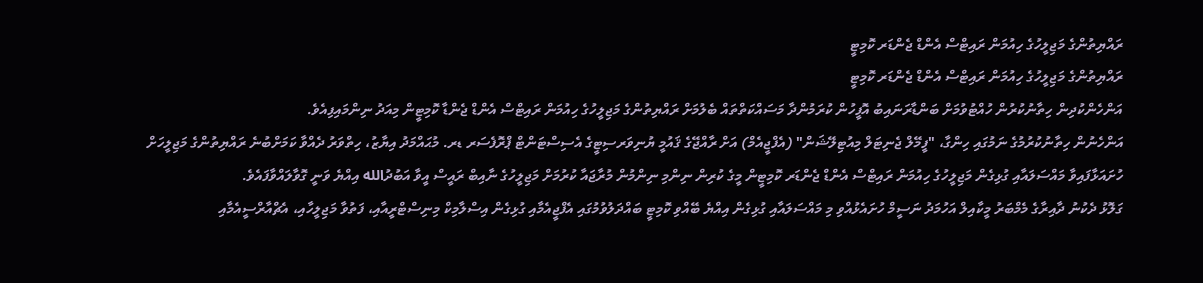ރައްޔިތުންގެ މަޖިލީހުގެ ހިއުމަން ރައިޓްސް އެންޑް ޖެންޑަރ ކޮމިޓީ
ރައްޔިތުންގެ މަޖިލީހުގެ ހިއުމަން ރައިޓްސް އެންޑް ޖެންޑަރ ކޮމިޓީ
އަންހެންކުދިން ހިތާނުކުރުން ހުއްޓުވުމަށް ބަންޑާރަނައިބު އޮފީހުން ކުރަމުންދާ މަސައްކަތްތައް ބެލުމަށް ރައްޔިތުންގެ މަޖިލީހުގެ ހިއުމަން ރައިޓްސް އެންޑް ޖެންޑާ ކޮމިޓީން މިއަދު ނިންމައިފިއެވެ.
އަންހެނުން ހިތާނުކުރުމުގެ ނަމުގައި ހިންގާ، "ފީމޭލް ޖެނިޓަލް މިއުޓިލޭޝަން" (އެފްޖީއެމް) އަށް ރާއްޖޭގެ ޤައުމީ ޔުނިވަރސިޓީގެ އެސިސްޓަންޓް ޕްރޮފެސަރ ޑރ. މުޙައްމަދު އިޔާޒު، ހިތްވަރު ދެއްވާ ކަމަށްބުނެ ރައްޔިތުންގެ މަޖިލީހަށް ހުށައަޅާފައިވާ މައްސަލައާއި ގުޅިގެން މަޖިލީހުގެ ހިއުމަން ރައިޓްސް އެންޑް ޖެންޑަރ ކޮމިޓީން މީގެ ކުރިން ނިންމި ނިންމުން މުރާޖައާ ކުރުމަށް މަޖިލީހުގެ ނާއިބް ރައީސް އީވާ އަބުދުالله އިއްޔެ ވަނީ ގޮވާލައްވާފައެވެ.
ގަލޮޅު ދެކުނު ދާއިރާގެ މެމްބަރު މީކާއިލް އަހުމަދު ނަސީމް ހުށައެޅުއްވި މި މައްސަލައާއި ގުޅިގެން އިއްޔެ ބޭއްވި ކޮމިޓީ ބައްދަލުވުމުގައި އެފްޖީއެމާއި ގުޅިގެން އިސްލާމިކް މިނިސްޓްރީއާއި، ފަތުވާ މަޖިލީހާއި، އެޗްއާރްސީއެމާއި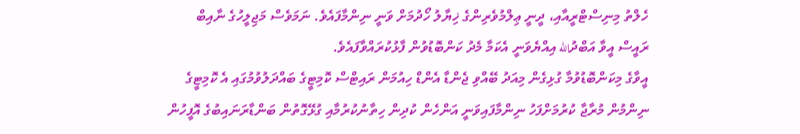ހެލްތު މިނިސްޓްރީއާއި، ދީނީ ޢިލްމުވެރިންގެ ޚިޔާލު ހޯދުމަށް ވަނީ ނިންމާފައެވެ. ނަމަވެސް މަޖިލީހުގެ ނާއިބް ރައީސް އީވާ އަބްދުالله އިއްޔެވަނީ އެކަމާ މެދު ކަންބޮޑުވުން ފާޅުކުރައްވާފައެވެ.
އީވާގެ މިކަންބޮޑުވުމާ ގުޅިގެން މިއަދު ބޭއްވި ޖެންޑާ އެންޑް ހިއުމަން ރައިޓްސް ކޮމިޓީގެ ބައްދަލުވުމުގައި އެ ކޮމިޓީގެ ނިންމުން މުރާޖާ ކުރުމަށްފަހު ނިންމާފައިވަނީ އަންހެން ކުދިން ހިތާނުކުރުމާއި ގުޅޭގޮތުން ބަންޑާރަނައިބުގެ އޮފީހުން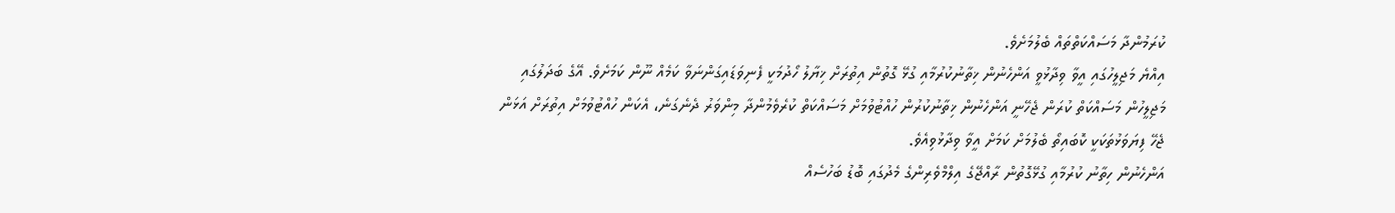ކުރަމުންދާ މަސައްކަތްތައް ބެލުމަށެވެ.
އިއްޔެ މަޖިލީހުގައި އީވާ ވިދާޅުވީ އަންހެނުން ޚިތާނުކުރުމާއި ގުޅޭ ގޮތުން އިތުރަށް ޚިޔާލު ހޯދުމަކީ ފެނިވަޑައިގަންނަވާ ކަމެއް ނޫން ކަމަށެވެ. އޭގެ ބަދަލުގައި މަޖިލީހުން މަސައްކަތް ކުރަން ޖެހޭނީ އަންހެނުން ޚިތާނުކުރުން ހުއްޓުވުމަށް މަސައްކަތް ކުރެވެމުންދާ މިންވަރު ދެނެގަނެ، އެކަން ހުއްޓުވުމަށް އިތުރަށް އަޅަން ޖެހޭ ފިޔަވަޅުތަކަކީ ކޮބައިތޯ ބެލުމަށް ކަމަށް އީވާ ވިދާޅުވިއެވެ.
އަންހެނުން ހިތާނު ކުރުމާއި ގުޅޭގޮތުން ރާއްޖޭގެ އިލްމްވެރިންގެ މެދުގައި ބޮޑު ބަހުސެއް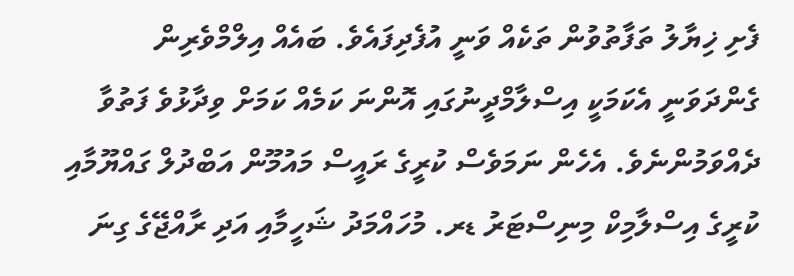ފެށި ޚިޔާލު ތަފާތުވުން ތަކެއް ވަނީ އުފެދިފައެވެ. ބައެއް އިލްމްވެރިން ގެންދަވަނީ އެކަމަކީ އިސްލާމްދީނުގައި އޮންނަ ކަމެއް ކަމަށް ވިދާޅުވެ ފަތުވާ ދެއްވަމުންނެވެ. އެހެން ނަމަވެސް ކުރީގެ ރައީސް މައުމޫން އަބްދުލް ގައްޔޫމާއި ކުރީގެ އިސްލާމިކް މިނިސްޓަރު ޑރ. މުހައްމަދު ޝަހީމާއި އަދި ރާއްޖޭގެ ގިނަ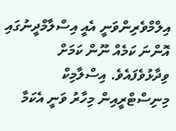އިލްމްވެރިންވަނީ އެއީ އިސްލާމްދީނުގައި އޮންނަ ކަމެއް ނޫން ކަމަށް ވިދާޅުވެފައެވެ. އިސްލާމިކް މިނިސްޓްރީއިން މިހާރު ވަނީ އެކަމާ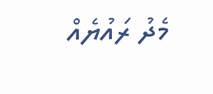މެދު ރައުޔެއް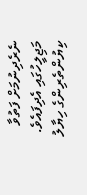ނެރެދިނުމަށް ފަތުވާ މަޖިލީހުގައި އެދިފައެވެ.
ކިޔުންތެރިންގެ ހިޔާލު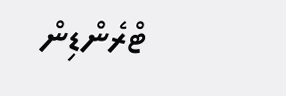ޓްރެންޑިން